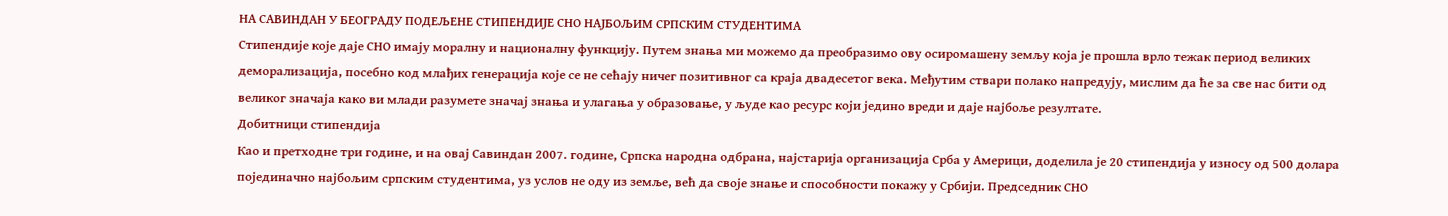НА САВИНДАН У БЕОГРАДУ ПОДЕЉЕНЕ СТИПЕНДИЈЕ СНО НАЈБОЉИМ СРПСКИМ СТУДЕНТИМА
Стипендије које даје СНО имају моралну и националну функцију. Путем знања ми можемо да преобразимо ову осиромашену земљу која је прошла врло тежак период великих деморализација, посебно код млађих генерација које се не сећају ничег позитивног са краја двадесетог века. Међутим ствари полако напредују, мислим да ће за све нас бити од великог значаја како ви млади разумете значај знања и улагања у образовање, у људе као ресурс који једино вреди и даје најбоље резултате.
Добитници стипендија
Као и претходне три године, и на овај Савиндан 2007. године, Српска народна одбрана, најстарија организација Срба у Америци, доделила је 20 стипендија у износу од 500 долара појединачно најбољим српским студентима, уз услов не оду из земље, већ да своје знање и способности покажу у Србији. Председник СНО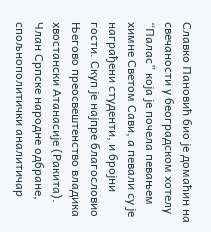Славко Пановић био је домаћин на свечаности у београдском хотелу “Палас” која је почела певањем химне Светом Сави, а певали су је награђени студенти, и бројни гости. Скуп је најпре благословио Његово преосвештенство владика хвостански Атанасије (Ракита). Члан Српске народне одбране, спољнополитички аналитичар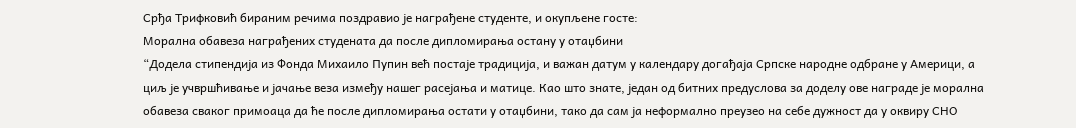Срђа Трифковић бираним речима поздравио је награђене студенте, и окупљене госте:
Морална обавеза награђених студената да после дипломирања остану у отаџбини
“Додела стипендија из Фонда Михаило Пупин већ постаје традиција, и важан датум у календару догађаја Српске народне одбране у Америци, а циљ је учвршћивање и јачање веза између нашег расејања и матице. Као што знате, један од битних предуслова за доделу ове награде је морална обавеза сваког примоаца да ће после дипломирања остати у отаџбини, тако да сам ја неформално преузео на себе дужност да у оквиру СНО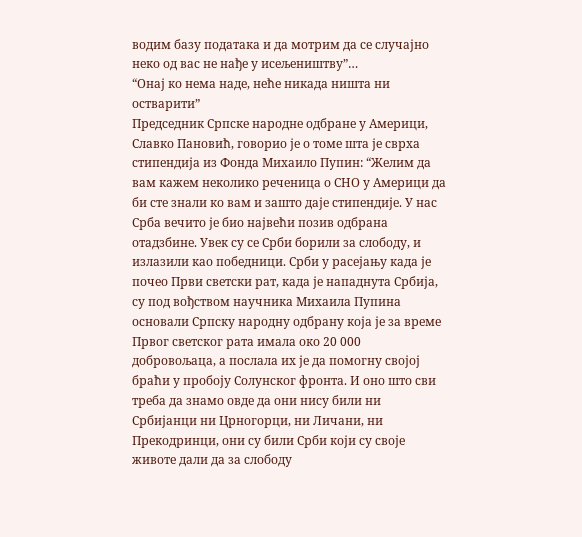водим базу података и да мотрим да се случајно неко од вас не нађе у исељеништву”…
“Онај ко нема наде, неће никада ништа ни остварити”
Председник Српске народне одбране у Америци, Славко Пановић, говорио је о томе шта је сврха стипендија из Фонда Михаило Пупин: “Желим да вам кажем неколико реченица о СНО у Америци да би сте знали ко вам и зашто даје стипендије. У нас Срба вечито је био највећи позив одбрана отадзбине. Увек су се Срби борили за слободу, и излазили као победници. Срби у расејању када је почео Први светски рат, када је нападнута Србија, су под вођством научника Михаила Пупина основали Српску народну одбрану која је за време Првог светског рата имала око 20 000 добровољаца, а послала их је да помогну својој браћи у пробоју Солунског фронта. И оно што сви треба да знамо овде да они нису били ни Србијанци ни Црногорци, ни Личани, ни Прекодринци, они су били Срби који су своје животе дали да за слободу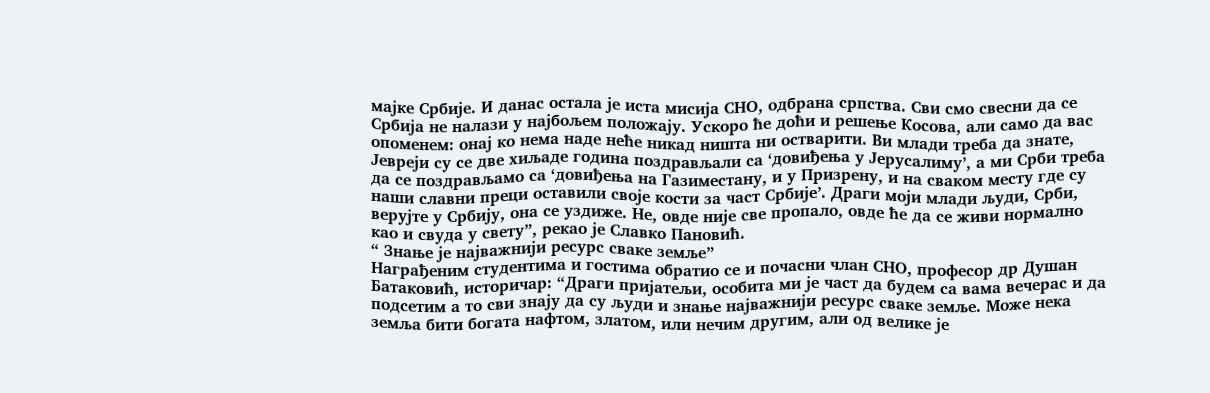мајке Србије. И данас остала је иста мисија СНО, одбрана српства. Сви смо свесни да се Србија не налази у најбољем положају. Ускоро ће доћи и решење Косова, али само да вас опоменем: онај ко нема наде неће никад ништа ни остварити. Ви млади треба да знате, Јевреји су се две хиљаде година поздрављали са ‘довиђења у Јерусалиму’, а ми Срби треба да се поздрављамо са ‘довиђења на Газиместану, и у Призрену, и на сваком месту где су наши славни преци оставили своје кости за част Србије’. Драги моји млади људи, Срби, верујте у Србију, она се уздиже. Не, овде није све пропало, овде ће да се живи нормално као и свуда у свету”, рекао је Славко Пановић.
“ Знање је најважнији ресурс сваке земље”
Награђеним студентима и гостима обратио се и почасни члан СНО, професор др Душан Батаковић, историчар: “Драги пријатељи, особита ми је част да будем са вама вечерас и да подсетим а то сви знају да су људи и знање најважнији ресурс сваке земље. Може нека земља бити богата нафтом, златом, или нечим другим, али од велике је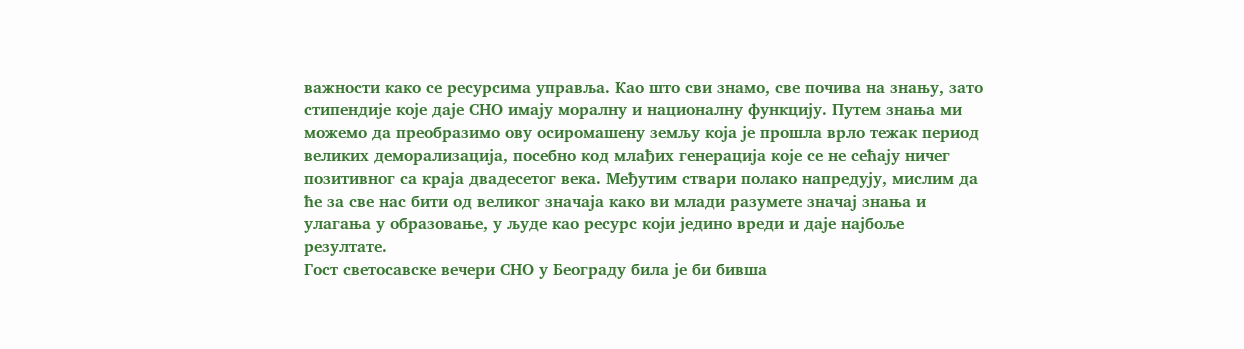важности како се ресурсима управља. Као што сви знамо, све почива на знању, зато стипендије које даје СНО имају моралну и националну функцију. Путем знања ми можемо да преобразимо ову осиромашену земљу која је прошла врло тежак период великих деморализација, посебно код млађих генерација које се не сећају ничег позитивног са краја двадесетог века. Међутим ствари полако напредују, мислим да ће за све нас бити од великог значаја како ви млади разумете значај знања и улагања у образовање, у људе као ресурс који једино вреди и даје најбоље резултате.
Гост светосавске вечери СНО у Београду била је би бивша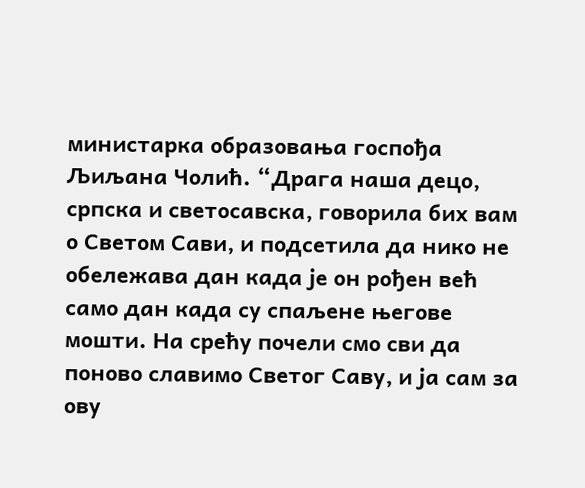министарка образовања госпођа Љиљана Чолић. “Драга наша децо, српска и светосавска, говорила бих вам о Светом Сави, и подсетила да нико не обележава дан када је он рођен већ само дан када су спаљене његове мошти. На срећу почели смо сви да поново славимо Светог Саву, и ја сам за ову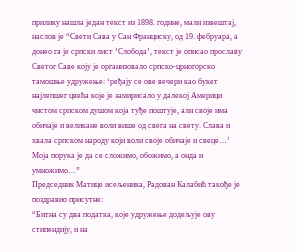прилику нашла један текст из 1898. године, мали извештај, наслов је “Свети Сава у Сан Франциску, од 19. фебруара, а донео га је српски лист ‘Слобода’, текст је описао прославу Светог Саве коју је организовало српско-црногорско тамошње удружење: ‘ређају се ове вечери као букет најлепшег цвећа које је замирисало у далекој Америци чистом српском душом која туђе поштује, али своје има обичаје и великане воли више од свега на свету. Слава и хвала српском народу који воли своје обичаје и свеце…’ Моја порука је да се сложимо, обожимо, а онда и умножимо…”
Председник Матице исељеника, Радован Калабић такође је поздравио присутне:
“Битна су два податка, које удружење додељује ову стипендију, и на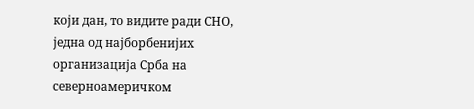који дан, то видите ради СНО, једна од најборбенијих организација Срба на северноамеричком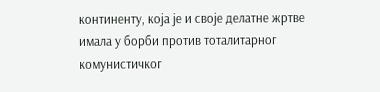континенту, која је и своје делатне жртве имала у борби против тоталитарног комунистичког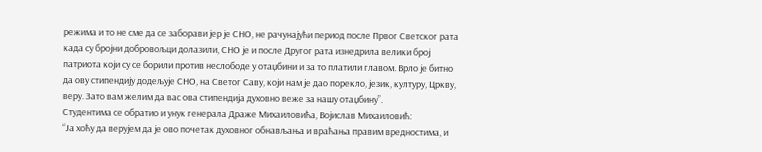режима и то не сме да се заборави јер је СНО, не рачунајући период после Првог Светског рата када су бројни добровољци долазили, СНО је и после Другог рата изнедрила велики број патриота који су се борили против неслободе у отаџбини и за то платили главом. Врло је битно да ову стипендију додељује СНО, на Светог Саву, који нам је дао порекло, језик, културу, Цркву, веру. Зато вам желим да вас ова стипендија духовно веже за нашу отаџбину”.
Студентима се обратио и унук генерала Драже Михаиловића, Војислав Михаиловић:
“Ја хоћу да верујем да је ово почетак духовног обнављања и враћања правим вредностима, и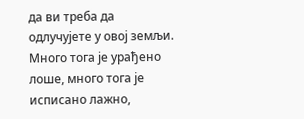да ви треба да одлучујете у овој земљи. Много тога је урађено лоше, много тога је исписано лажно,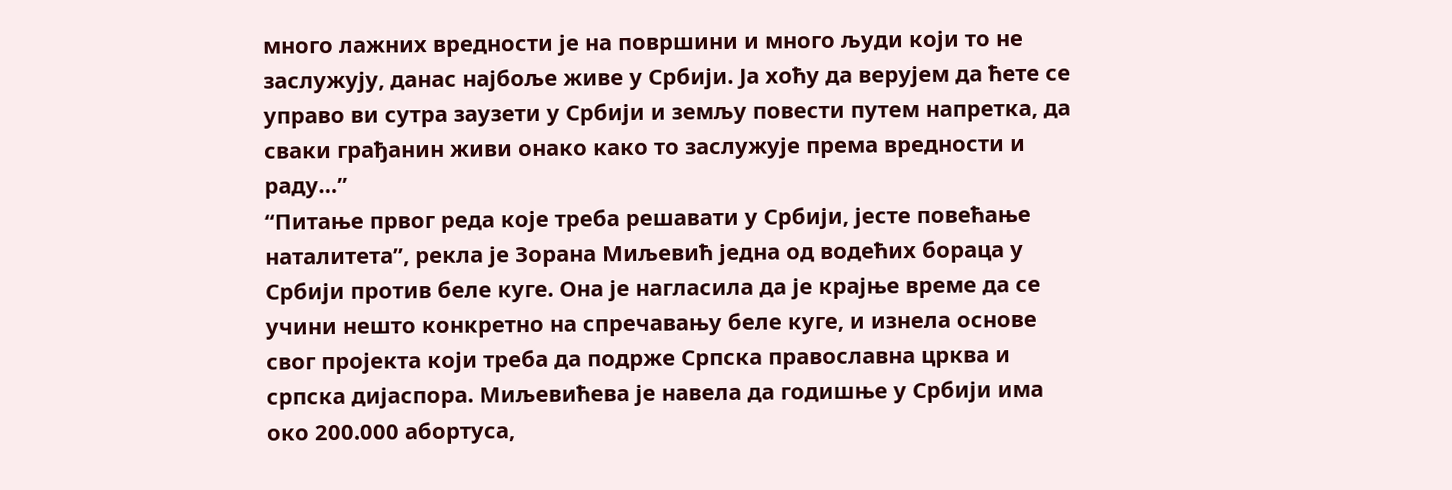много лажних вредности је на површини и много људи који то не заслужују, данас најбоље живе у Србији. Ја хоћу да верујем да ћете се управо ви сутра заузети у Србији и земљу повести путем напретка, да сваки грађанин живи онако како то заслужује према вредности и раду…”
“Питање првог реда које треба решавати у Србији, јесте повећање наталитета”, рекла је Зорана Миљевић једна од водећих бораца у Србији против беле куге. Она је нагласила да је крајње време да се учини нешто конкретно на спречавању беле куге, и изнела основе свог пројекта који треба да подрже Српска православна црква и српска дијаспора. Миљевићева је навела да годишње у Србији има око 200.000 абортуса,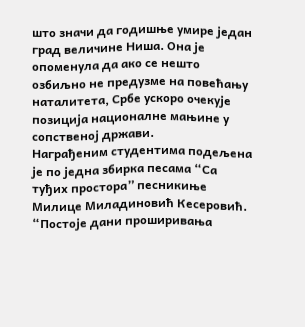што значи да годишње умире један град величине Ниша. Она је опоменула да ако се нешто озбиљно не предузме на повећању наталитета, Србе ускоро очекује позиција националне мањине у сопственој држави.
Награђеним студентима подељена је по једна збирка песама “Са туђих простора” песникиње Милице Миладиновић Кесеровић.
“Постоје дани проширивања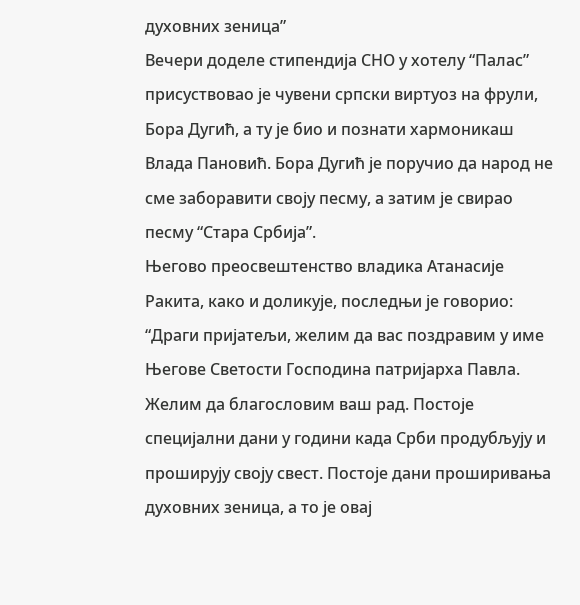духовних зеница”
Вечери доделе стипендија СНО у хотелу “Палас” присуствовао је чувени српски виртуоз на фрули, Бора Дугић, а ту је био и познати хармоникаш Влада Пановић. Бора Дугић је поручио да народ не сме заборавити своју песму, а затим је свирао песму “Стара Србија”.
Његово преосвештенство владика Атанасије Ракита, како и доликује, последњи је говорио: “Драги пријатељи, желим да вас поздравим у име Његове Светости Господина патријарха Павла. Желим да благословим ваш рад. Постоје специјални дани у години када Срби продубљују и проширују своју свест. Постоје дани проширивања духовних зеница, а то је овај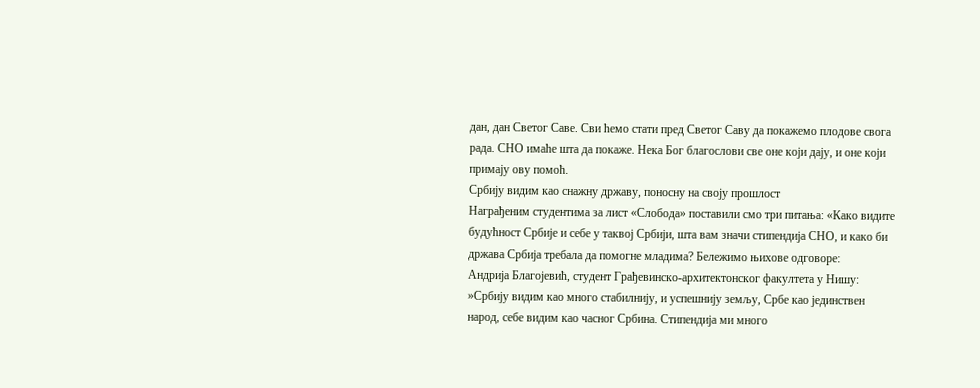дан, дан Светог Саве. Сви ћемо стати пред Светог Саву да покажемо плодове свога рада. СНО имаће шта да покаже. Нека Бог благослови све оне који дају, и оне који примају ову помоћ.
Србију видим као снажну државу, поносну на своју прошлост
Награђеним студентима за лист «Слобода» поставили смо три питања: «Како видите будућност Србије и себе у таквој Србији, шта вам значи стипендија СНО, и како би држава Србија требала да помогне младима? Бележимо њихове одговоре:
Андрија Благојевић, студент Грађевинско-архитектонског факултета у Нишу: »Србију видим као много стабилнију, и успешнију земљу, Србе као јединствен народ, себе видим као часног Србина. Стипендија ми много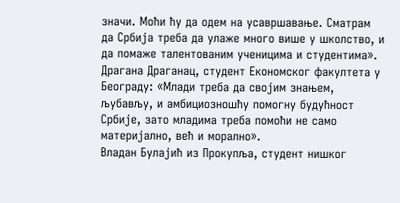значи. Моћи ћу да одем на усавршавање. Сматрам да Србија треба да улаже много више у школство, и да помаже талентованим ученицима и студентима».
Драгана Драганац, студент Економског факултета у Београду: «Млади треба да својим знањем, љубављу, и амбициозношћу помогну будућност Србије, зато младима треба помоћи не само материјално, већ и морално».
Владан Булајић из Прокупља, студент нишког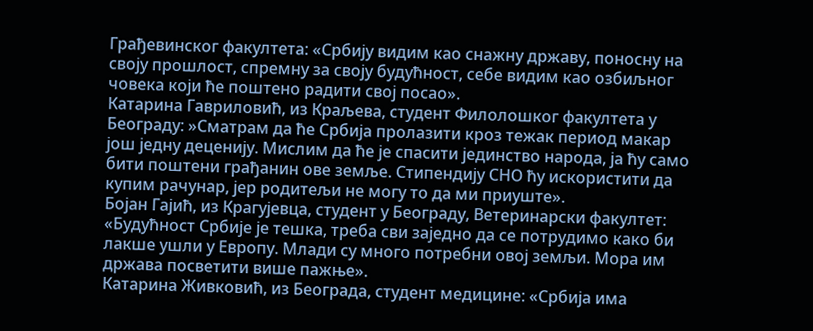Грађевинског факултета: «Србију видим као снажну државу, поносну на своју прошлост, спремну за своју будућност, себе видим као озбиљног човека који ће поштено радити свој посао».
Катарина Гавриловић, из Краљева, студент Филолошког факултета у Београду: »Сматрам да ће Србија пролазити кроз тежак период макар још једну деценију. Мислим да ће је спасити јединство народа, ја ћу само бити поштени грађанин ове земље. Стипендију СНО ћу искористити да купим рачунар, јер родитељи не могу то да ми приуште».
Бојан Гајић, из Крагујевца, студент у Београду, Ветеринарски факултет: «Будућност Србије је тешка, треба сви заједно да се потрудимо како би лакше ушли у Европу. Млади су много потребни овој земљи. Мора им држава посветити више пажње».
Катарина Живковић, из Београда, студент медицине: «Србија има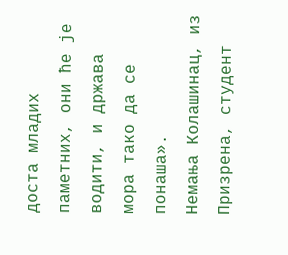доста младих паметних, они ће је водити, и држава мора тако да се понаша».
Немања Колашинац, из Призрена, студент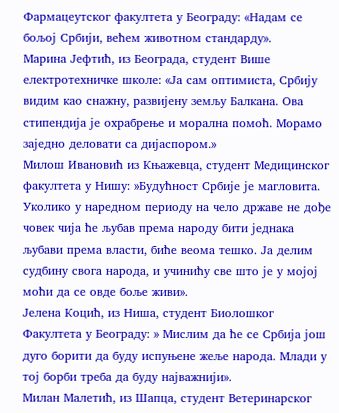Фармацеутског факултета у Београду: «Надам се бољој Србији, већем животном стандарду».
Марина Јефтић, из Београда, студент Више електротехничке школе: «Ја сам оптимиста, Србију видим као снажну, развијену земљу Балкана. Ова стипендија је охрабрење и морална помоћ. Морамо заједно деловати са дијаспором.»
Милош Ивановић из Књажевца, студент Медицинског факултета у Нишу: »Будућност Србије је магловита. Уколико у наредном периоду на чело државе не дође човек чија ће љубав према народу бити једнака љубави према власти, биће веома тешко. Ја делим судбину свога народа, и учинићу све што је у мојој моћи да се овде боље живи».
Јелена Коцић, из Ниша, студент Биолошког Факултета у Београду: » Мислим да ће се Србија још дуго борити да буду испуњене жеље народа. Млади у тој борби треба да буду најважнији».
Милан Малетић, из Шапца, студент Ветеринарског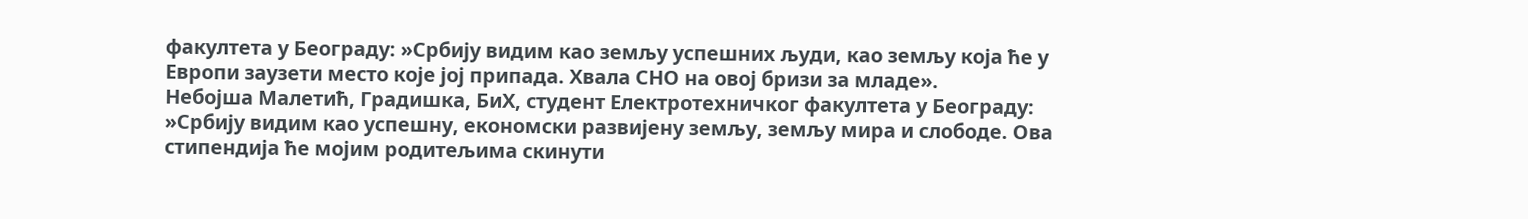факултета у Београду: »Србију видим као земљу успешних људи, као земљу која ће у Европи заузети место које јој припада. Хвала СНО на овој бризи за младе».
Небојша Малетић, Градишка, БиХ, студент Електротехничког факултета у Београду: »Србију видим као успешну, економски развијену земљу, земљу мира и слободе. Ова стипендија ће мојим родитељима скинути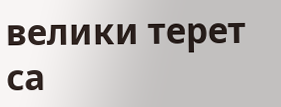велики терет са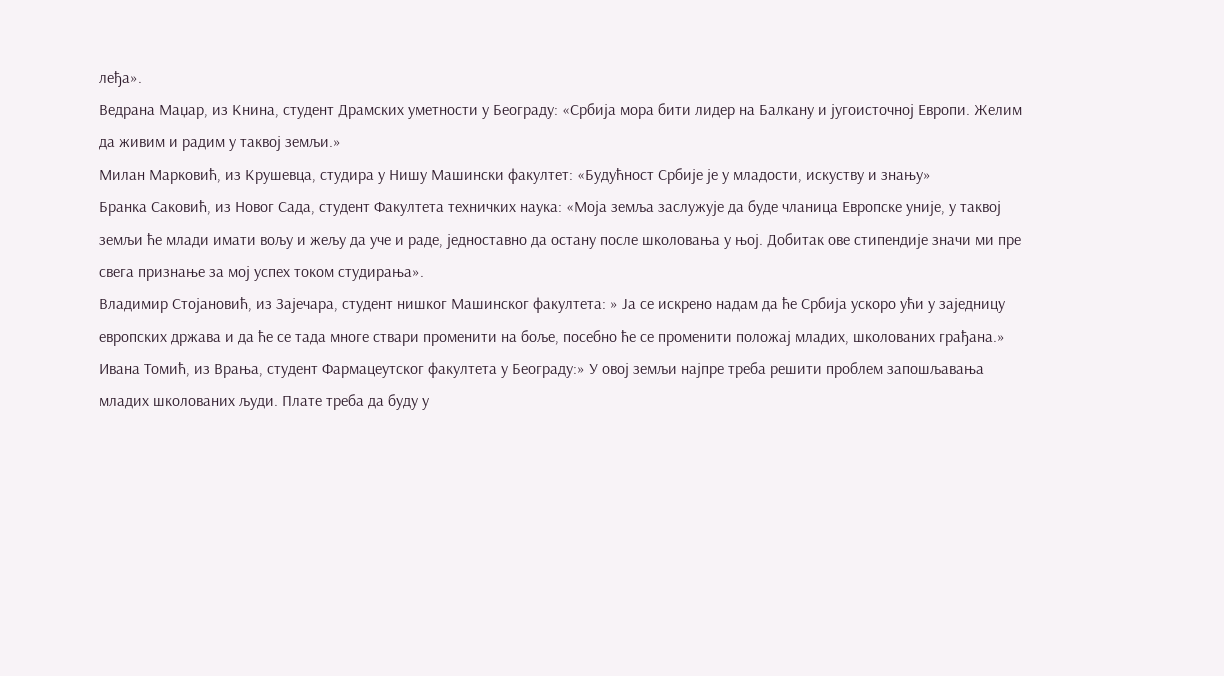леђа».
Ведрана Маџар, из Книна, студент Драмских уметности у Београду: «Србија мора бити лидер на Балкану и југоисточној Европи. Желим да живим и радим у таквој земљи.»
Милан Марковић, из Крушевца, студира у Нишу Машински факултет: «Будућност Србије је у младости, искуству и знању»
Бранка Саковић, из Новог Сада, студент Факултета техничких наука: «Моја земља заслужује да буде чланица Европске уније, у таквој земљи ће млади имати вољу и жељу да уче и раде, једноставно да остану после школовања у њој. Добитак ове стипендије значи ми пре свега признање за мој успех током студирања».
Владимир Стојановић, из Зајечара, студент нишког Машинског факултета: » Ја се искрено надам да ће Србија ускоро ући у заједницу европских држава и да ће се тада многе ствари променити на боље, посебно ће се променити положај младих, школованих грађана.»
Ивана Томић, из Врања, студент Фармацеутског факултета у Београду:» У овој земљи најпре треба решити проблем запошљавања младих школованих људи. Плате треба да буду у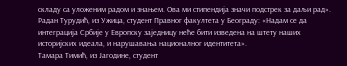складу са уложеним радом и знањем. Ова ми стипендија значи подстрек за даљи рад».
Радан Турудић, из Ужица, студент Правног факултета у Београду: «Надам се да интеграција Србије у Европску заједницу неће бити изведена на штету наших историјских идеала, и нарушавања националног идентитета».
Тамара Тимић, из Јагодине, студент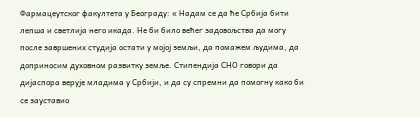Фармацеутског факултета у Београду: « Надам се да ће Србија бити лепша и светлија него икада. Не би било већег задовољства да могу после завршених студија остати у мојој земљи, да помажем људима, да доприносим духовном развитку земље. Стипендија СНО говори да дијаспора верује младима у Србији, и да су спремни да помогну како би се зауставио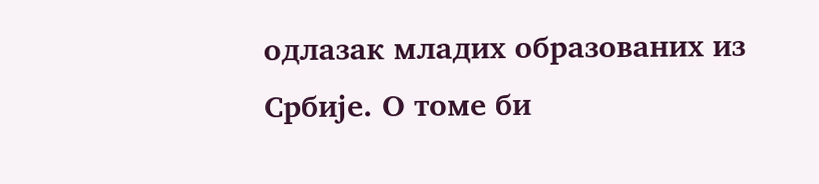одлазак младих образованих из Србије. О томе би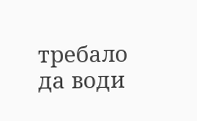требало да води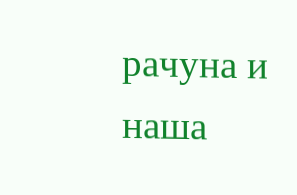рачуна и наша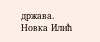држава.
Новка Илић